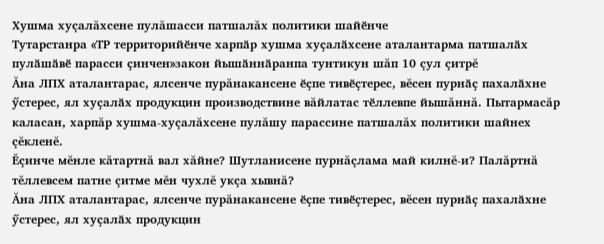Хушма хуçалăхсене пулăшасси патшалăх политики шайӗнче
Тутарстанра «ТР территорийӗнче харпӑр хушма хуҫалӑхсене аталантарма патшалӑх пулӑшӑвӗ парасси ҫинчен»закон йышӑннӑранпа тунтикун шăп 10 çул çитрĕ
Ăна ЛПХ аталантарас, ялсенче пурăнакансене ӗҫпе тивӗҫтерес, вĕсен пурнӑҫ пахалӑхне ӳстерес, ял хуҫалӑх продукцин производствине вăйлатас тӗллевпе йышăннă. Пытармасăр каласан, харпăр хушма-хуçалăхсене пулăшу парассине патшалăх политики шайнех çĕкленĕ.
Ĕçинче мĕнле кăтартнă вал хăйне? Шутланисене пурнăçлама май килнĕ-и? Палăртнă тĕллевсем патне çитме мĕн чухлĕ укçа хывнă?
Ăна ЛПХ аталантарас, ялсенче пурăнакансене ӗҫпе тивӗҫтерес, вĕсен пурнӑҫ пахалӑхне ӳстерес, ял хуҫалӑх продукцин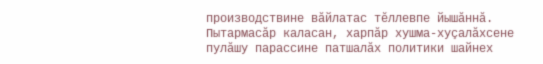производствине вăйлатас тӗллевпе йышăннă. Пытармасăр каласан, харпăр хушма-хуçалăхсене пулăшу парассине патшалăх политики шайнех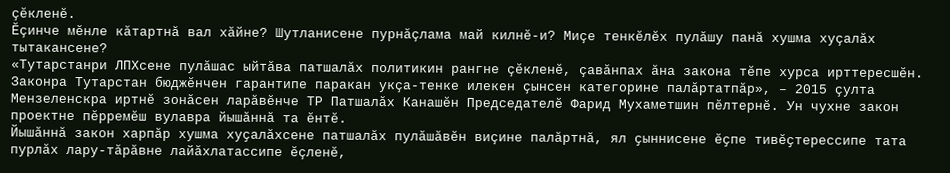çĕкленĕ.
Ĕçинче мĕнле кăтартнă вал хăйне? Шутланисене пурнăçлама май килнĕ-и? Миçе тенкӗлӗх пулăшу панă хушма хуçалăх тытакансене?
«Тутарстанри ЛПХсене пулӑшас ыйтăва патшалӑх политикин рангне çӗкленӗ, çавăнпах ăна закона тӗпе хурса ирттересшӗн. Законра Тутарстан бюджӗнчен гарантипе паракан укçа-тенке илекен çынсен категорине палăртатпăр», – 2015 çулта Мензеленскра иртнӗ зонăсен ларăвӗнче ТР Патшалăх Канашӗн Председателӗ Фарид Мухаметшин пӗлтернӗ. Ун чухне закон проектне пӗрремӗш вулавра йышăннă та ӗнтӗ.
Йышӑннӑ закон харпӑр хушма хуҫалӑхсене патшалӑх пулӑшӑвӗн виçине палӑртнӑ, ял ҫыннисене ӗҫпе тивӗҫтерессипе тата пурлӑх лару-тӑрӑвне лайӑхлатассипе ӗçленӗ,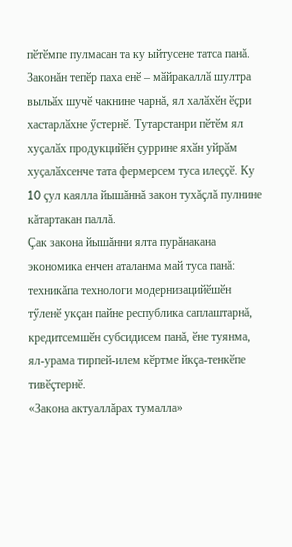пӗтӗмпе пулмасан та ку ыйтусене татса панă.
Законăн тепӗр паха енӗ – мӑйракаллӑ шултра выльӑх шучӗ чакнине чарнă, ял халӑхӗн ӗҫри хастарлӑхне ӳстернӗ. Тутарстанри пӗтӗм ял хуҫалӑх продукцийӗн ҫуррине яхӑн уйрӑм хуҫалӑхсенче тата фермерсем туса илеҫҫӗ. Ку 10 çул каялла йышăннă закон тухăçлă пулнине кăтартакан паллă.
Çак закона йышăнни ялта пурăнакана экономика енчен аталанма май туса панă: техникăпа технологи модернизацийӗшӗн тӳленӗ укçан пайне республика саплаштарнă, кредитсемшӗн субсидисем панă, ӗне туянма, ял-урама тирпей-илем кӗртме йкçа-тенкӗпе тивӗçтернӗ.
«Закона актуаллăрах тумалла»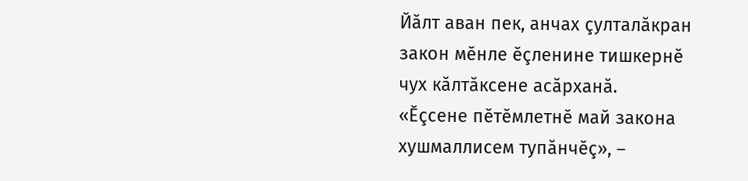Йăлт аван пек, анчах çулталăкран закон мӗнле ӗçленине тишкернӗ чух кăлтăксене асăрханă.
«Ӗçсене пӗтӗмлетнӗ май закона хушмаллисем тупăнчӗç», –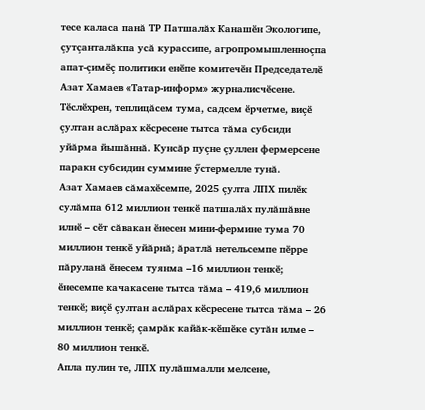тесе каласа панă ТР Патшалăх Канашӗн Экологипе, çутçанталăкпа усă курассипе, агропромышленноçпа апат-çимӗç политики енӗпе комитечӗн Председателӗ Азат Хамаев «Татар-информ» журналисчӗсене.
Тӗслӗхрен, теплицăсем тума, садсем ӗрчетме, виçӗ çултан аслăрах кӗсресене тытса тăма субсиди уйăрма йышăннă. Кунсăр пуçне çуллен фермерсене паракн субсидин суммине ӳстермелле тунă.
Азат Хамаев сăмахӗсемпе, 2025 çулта ЛПХ пилӗк сулăмпа 612 миллион тенкӗ патшалăх пулăшăвне илнӗ – сӗт сăвакан ӗнесен мини-фермине тума 70 миллион тенкӗ уйăрнă; ăратлă нетельсемпе пӗрре пăруланă ӗнесем туянма –16 миллион тенкӗ; ӗнесемпе качакасене тытса тăма – 419,6 миллион тенкӗ; виçӗ çултан аслăрах кӗсресене тытса тăма – 26 миллион тенкӗ; çамрăк кайăк-кӗшӗке сутăн илме – 80 миллион тенкӗ.
Апла пулин те, ЛПХ пулăшмалли мелсене,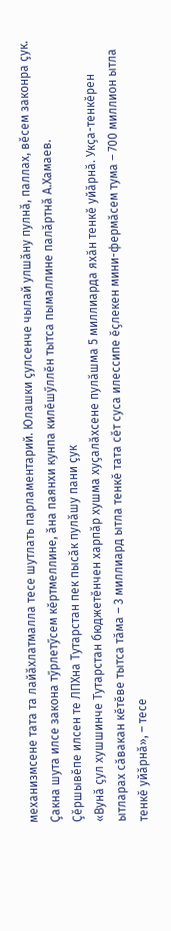механизмсене тата та лайăхлатмалла тесе шутлать парламентарий. Юлашки çулсенче чылай улшăну пулнă, паллах, вӗсем законра çук. Çакна шута илсе закона тӳрлетӳсем кӗртмеллине, ăна паянхи кунпа килӗшӳллӗн тытса пымаллине палăртнă А.Хамаев.
Çӗршывӗпе илсен те ЛПХна Тутарстан пек пысăк пулăшу пани çук
«Вунӑ ҫул хушшинче Тутарстан бюджетӗнчен харпӑр хушма хуҫалӑхсене пулӑшма 5 миллиарда яхӑн тенкӗ уйӑрнӑ. Укҫа-тенкӗрен ытларах сӑвакан кӗтӗве тытса тӑма – 3 миллиард ытла тенкӗ тата сӗт суса илессипе ӗҫлекен мини-фермӑсем тума – 700 миллион ытла тенкӗ уйӑрнӑ», – тесе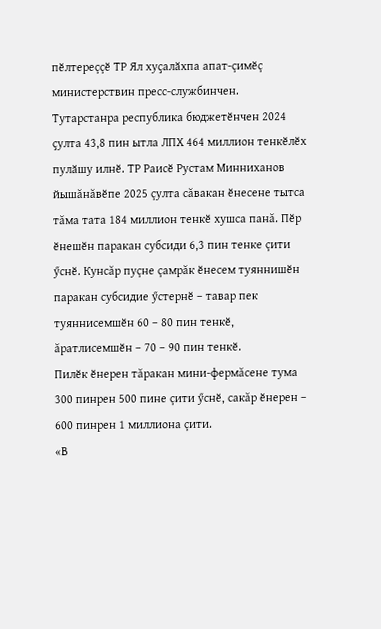пӗлтереççӗ ТР Ял хуҫалӑхпа апат-çимӗç министерствин пресс-службинчен.
Тутарстанра республика бюджетӗнчен 2024 ҫулта 43,8 пин ытла ЛПХ 464 миллион тенкӗлӗх пулӑшу илнӗ. ТР Раисӗ Рустам Минниханов йышăнăвӗпе 2025 çулта сăвакан ӗнесене тытса тăма тата 184 миллион тенкӗ хушса панă. Пӗр ӗнешӗн паракан субсиди 6,3 пин тенке çити ӳснӗ. Кунсăр пуçне çамрăк ӗнесем туяннишӗн паракан субсидие ӳстернӗ – тавар пек туяннисемшӗн 60 – 80 пин тенкӗ, ăратлисемшӗн – 70 – 90 пин тенкӗ.
Пилӗк ӗнерен тăракан мини-фермăсене тума 300 пинрен 500 пине çити ӳснӗ, сакăр ӗнерен – 600 пинрен 1 миллиона çити.
«В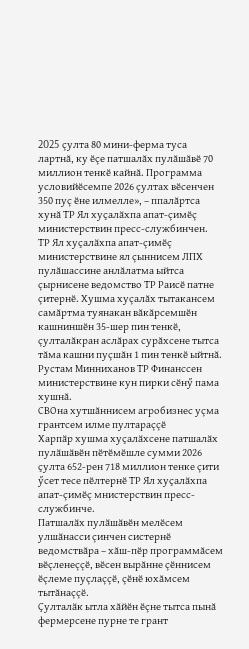2025 çулта 80 мини-ферма туса лартнă, ку ӗçе патшалăх пулăшăвӗ 70 миллион тенкӗ кайнă. Программа условийӗсемпе 2026 çултах вӗсенчен 350 пуç ӗне илмелле», – ппалăртса хунă ТР Ял хуҫалӑхпа апат-çимӗç министерствин пресс-службинчен.
ТР Ял хуҫалӑхпа апат-çимӗç министерствине ял çыннисем ЛПХ пулăшассине анлăлатма ыйтса çырнисене ведомство ТР Раисӗ патне çитернӗ. Хушма хуçалăх тытакансем самăртма туянакан вăкăрсемшӗн кашниншӗн 35-шер пин тенкӗ, çулталăкран аслăрах сурăхсене тытса тăма кашни пуçшăн 1 пин тенкӗ ыйтнă. Рустам Минниханов ТР Финанссен министерствине кун пирки сӗнӳ пама хушнă.
СВОна хутшăннисем агробизнес уçма грантсем илме пултараççӗ
Харпӑр хушма хуҫалӑхсене патшалӑх пулӑшӑвӗн пӗтӗмӗшле сумми 2026 ҫулта 652-рен 718 миллион тенке çити ӳсет тесе пӗлтернӗ ТР Ял хуҫалӑхпа апат-çимӗç мнистерствин пресс-службинче.
Патшалӑх пулӑшӑвӗн мелӗсем улшӑнасси çинчен систернӗ ведомствăра – хăш-пӗр программăсем вӗçленеççӗ, вӗсен вырăнне çӗннисем ӗçлеме пуçлаççӗ, çӗнӗ юхăмсем тытăнаççӗ.
Ҫулталӑк ытла хăйӗн ӗçне тытса пынă фермерсене пурне те грант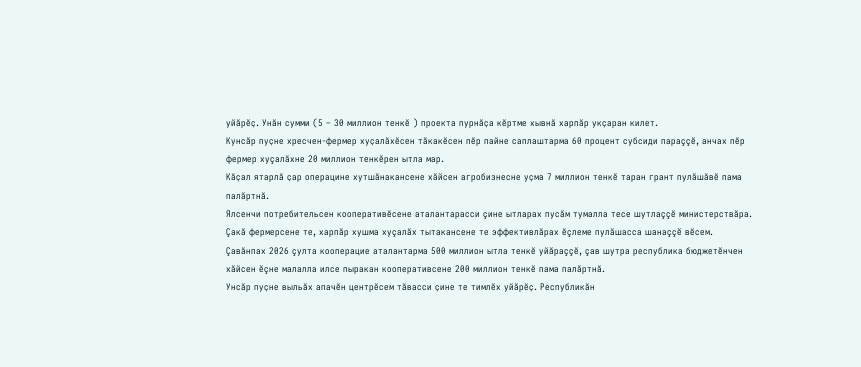уйӑрӗҫ. Унăн сумми (5 – 30 миллион тенкӗ ) проекта пурнӑҫа кӗртме хывнӑ харпӑр укҫаран килет.
Кунсӑр пуҫне хресчен-фермер хуҫалӑхӗсен тӑкакӗсен пӗр пайне саплаштарма 60 процент субсиди параççӗ, анчах пӗр фермер хуçалăхне 20 миллион тенкӗрен ытла мар.
Кӑҫал ятарлӑ ҫар операцине хутшӑнакансене хӑйсен агробизнесне уҫма 7 миллион тенкӗ таран грант пулӑшӑвӗ пама палӑртнӑ.
Ялсенчи потребительсен кооперативӗсене аталантарасси çине ытларах пусăм тумалла тесе шутлаççӗ министерствăра. Çакă фермерсене те, харпăр хушма хуçалăх тытакансене те эффективлăрах ӗçлеме пулăшасса шанаççӗ вӗсем.
Çавăнпах 2026 çулта кооперацие аталантарма 500 миллион ытла тенкӗ уйăраççӗ, çав шутра республика бюджетӗнчен хăйсен ӗçне малалла илсе пыракан кооперативсене 200 миллион тенкӗ пама палăртнă.
Унсӑр пуҫне выльӑх апачӗн центрӗсем тӑвасси ҫине те тимлӗх уйӑрӗҫ. Республикӑн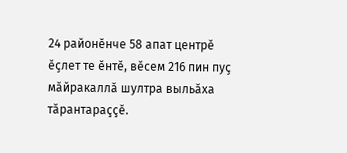24 районӗнче 58 апат центрӗ ӗҫлет те ӗнтӗ, вӗсем 216 пин пуҫ мӑйракаллӑ шултра выльӑха тăрантараççӗ.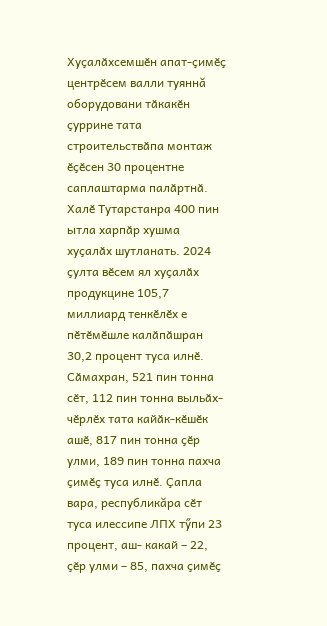Хуҫалӑхсемшӗн апат-ҫимӗҫ центрӗсем валли туяннă оборудовани тӑкакӗн ҫуррине тата строительствӑпа монтаж ӗҫӗсен 30 процентне саплаштарма палӑртнӑ.
Халӗ Тутарстанра 400 пин ытла харпӑр хушма хуҫалӑх шутланать. 2024 ҫулта вӗсем ял хуҫалӑх продукцине 105,7 миллиард тенкӗлӗх е пӗтӗмӗшле калӑпӑшран 30,2 процент туса илнӗ. Сӑмахран, 521 пин тонна сӗт, 112 пин тонна выльӑх-чӗрлӗх тата кайӑк-кӗшӗк ашӗ, 817 пин тонна ҫӗр улми, 189 пин тонна пахча ҫимӗҫ туса илнӗ. Ҫапла вара, республикăра сӗт туса илессипе ЛПХ тӳпи 23 процент, аш- какай – 22, ҫӗр улми – 85, пахча ҫимӗҫ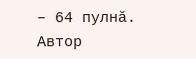– 64 пулнӑ.
Автор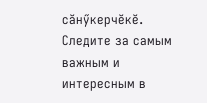сăнӳкерчӗкӗ.
Следите за самым важным и интересным в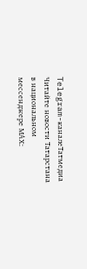Telegram-каналеТатмедиа
Читайте новости Татарстана в национальном мессенджере MАХ: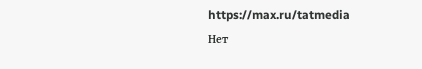https://max.ru/tatmedia
Нет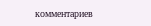комментариев